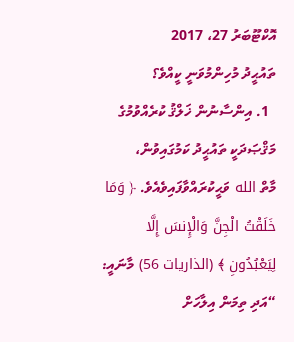އޮކްޓޫބަރު 27، 2017
ތައުޙީދު މުހިންމުވަނީ ކީއްވެ؟
  1. އިންސާނުން ޚަލްޤު ކުރެއްވުމުގެ މަޤްޞަދަކީ ތައުޙީދު ކަމުގައިވުން،
މާތް الله ވަޙީކުރައްވާފައިވެއެވެ. ﴿ وَمَا خَلَقْتُ الْجِنَّ وَالْإِنسَ إِلَّا لِيَعْبُدُونِ ﴾ (الذاريات 56) މާނައީ: “އަދި ތިމަން އިލާހަށް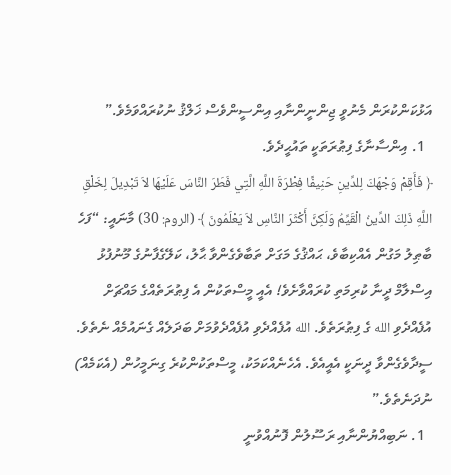އަޅުކަންކުރަން މެނުވީ ޖިންނީންނާއި އިންސީންވެސް ޚަލްޤު ނުކުރައްވަމެވެ.”
  1. އިންސާނާގެ ފިޠުރަތަކީ ތައުޙީދެވެ.
﴿ فَأَقِمْ وَجْهَكَ لِلدِّينِ حَنِيفًا فِطْرَةَ اللَّهِ الَّتِي فَطَرَ النَّاسَ عَلَيْهَا لاَ تَبْدِيلَ لِخَلْقِ اللَّهِ ذَلِكَ الدِّينُ الْقَيِّمُ وَلَكِنَّ أَكْثَرَ النَّاسِ لاَ يَعْلَمُونَ ﴾ (الروم: 30) މާނައީ: “ފަހެ ބާޠިލު މަގުން އެއްކިބާވެ، ޙައްޤުގެ މަގަށް ތަބާވެގެންވާ ޙާލު، ކަލޭގެފާނުގެ މޫނުފުޅު އިސްލާމް ދީނާ ކުރިމަތި ކުރައްވާށެވެ! އެއީ މީސްތަކުން އެ ފިޠުރަތެއްގެ މައްޗަށް އުފެއްދެވި الله ގެ ފިޠުރަތެވެ. الله އުފެއްދެވި އުފެއްދެވުމަށް ބަދަލެއް ގެނައުމެއް ނެތެވެ. ސީދާވެގެންވާ ދީނަކީ އެއީއެވެ. އެހެނެއްކަމަކު، މީސްތަކުންކުރެ ގިނަމީހުން (އެކަމެއް) ނުދަނެތެވެ.”
  1. ނަބިއްޔުންނާއި ރަސޫލުން ފޮނުއްވުނީ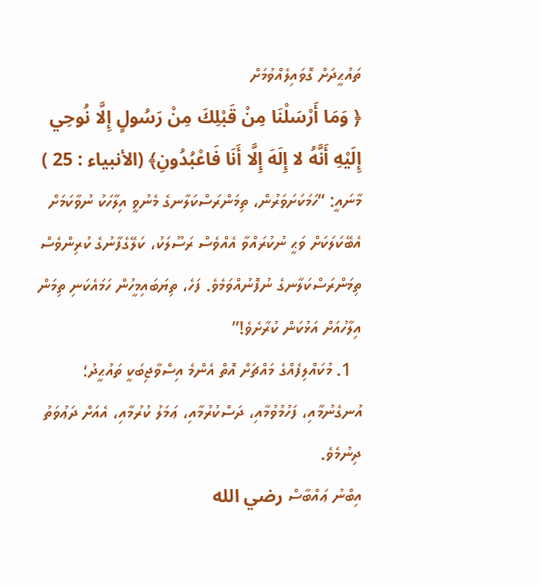ތައުޙީދަށް ގޮވައިލެއްވުމަށް
﴿ وَمَا أَرْسَلْنَا مِنْ قَبْلِكَ مِنْ رَسُولٍ إِلَّا نُوحِي إِلَيْهِ أَنَّهُ لا إِلَهَ إِلَّا أَنَا فَاعْبُدُونِ﴾ (الأنبياء : 25 ) މާނައީ: “ހަމަކަށަވަރުން، ތިމަންރަސްކަލާނގެ މެނުވީ އިލާހަކު ނުވާކަމަށް އެބޭކަލަކަށް ވަޙީ ނުކުރައްވާ އެއްވެސް ރަސޫލަކު، ކަލޭގެފާނުގެ ކުރިންވެސް ތިމަންރަސްކަލާނގެ ނުފޮނުއްވަމެވެ. ފަހެ، ތިޔަބައިމީހުން ހަމައެކަނި ތިމަން އިލާހުއަށް އަޅުކަން ކުރާށެވެ!”
  1. މުކައްލިފެއްގެ މައްޗަށް އޮތް އެންމެ އިސްވާޖިބަކީ ތައުޙީދު؛ އުނގެނުމާއި، ފަހުމުވުމާއި، ދަސްކުރުމާއި، ޢަމަލު ކުރުމާއި، އެއަށް ދަޢުވަތު ދިނުމެވެ.
އިބްނު ޢައްބާސް رضي الله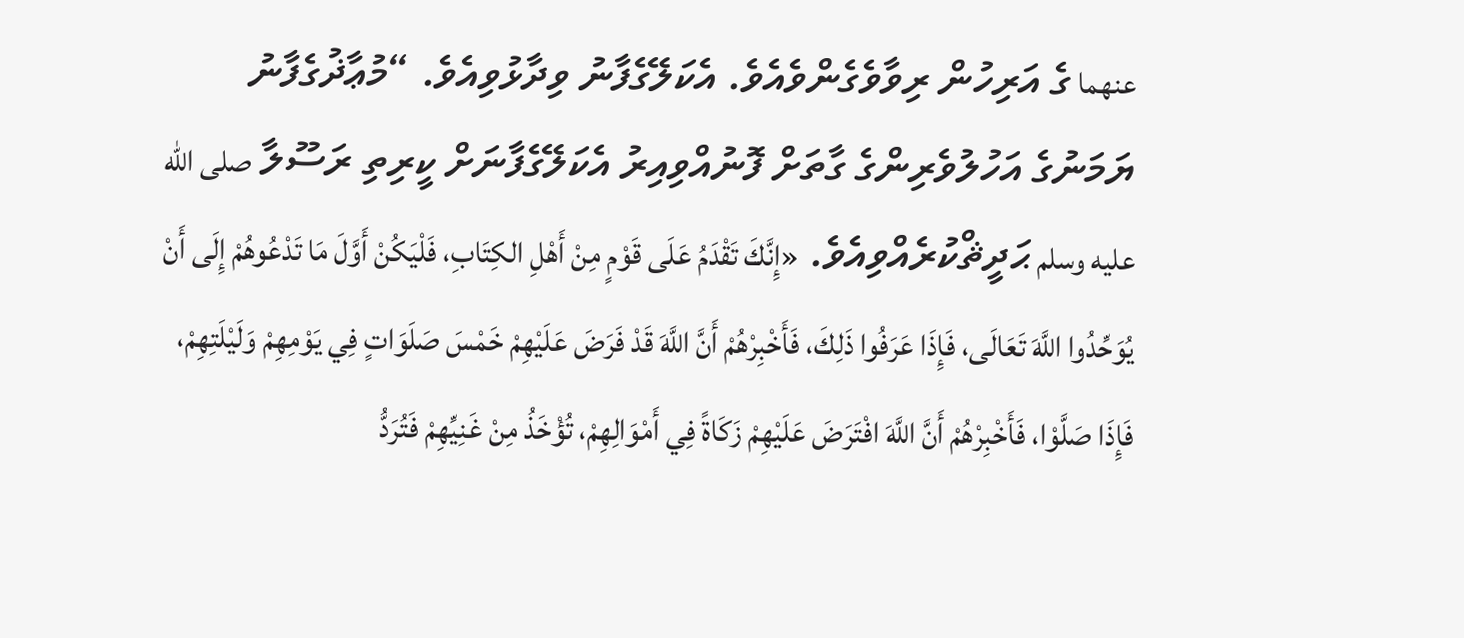عنهما ގެ އަރިހުން ރިވާވެގެންވެއެވެ. އެކަލޭގެފާނު ވިދާޅުވިއެވެ. “މުޢާޛުގެފާނު ޔަމަނުގެ އަހުލުވެރިންގެ ގާތަށް ފޮނުއްވިއިރު އެކަލޭގެފާނަށް ކީރިތި ރަސޫލާ صلى الله عليه وسلم ޙަދީޘްކުރެއްވިއެވެ. «إِنَّكَ تَقْدَمُ عَلَى قَوْمٍ مِنْ أَهْلِ الكِتَابِ، فَلْيَكُنْ أَوَّلَ مَا تَدْعُوهُمْ إِلَى أَنْ يُوَحِّدُوا اللَّهَ تَعَالَى، فَإِذَا عَرَفُوا ذَلِكَ، فَأَخْبِرْهُمْ أَنَّ اللَّهَ قَدْ فَرَضَ عَلَيْهِمْ خَمْسَ صَلَوَاتٍ فِي يَوْمِهِمْ وَلَيْلَتِهِمْ، فَإِذَا صَلَّوْا، فَأَخْبِرْهُمْ أَنَّ اللَّهَ افْتَرَضَ عَلَيْهِمْ زَكَاةً فِي أَمْوَالِهِمْ، تُؤْخَذُ مِنْ غَنِيِّهِمْ فَتُرَدُّ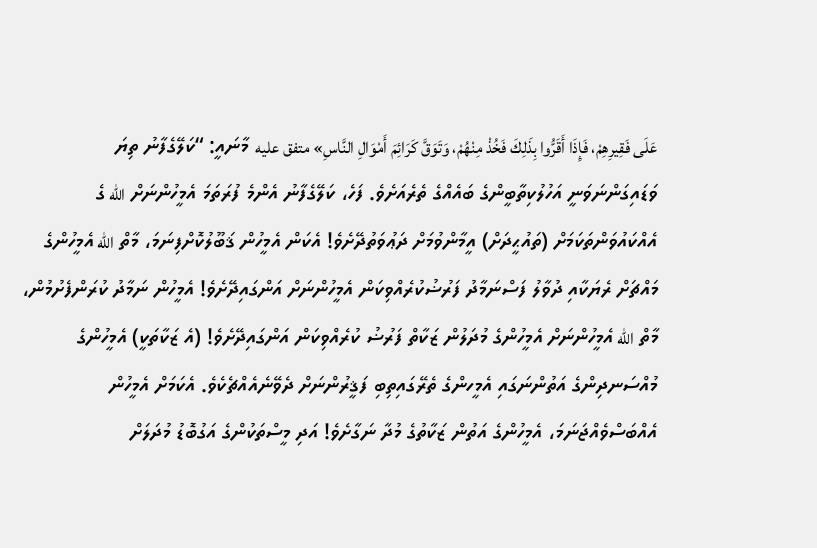عَلَى فَقِيرِهِمْ، فَإِذَا أَقَرُّوا بِذَلِكَ فَخُذْ مِنْهُمْ، وَتَوَقَّ كَرَائِمَ أَمْوَالِ النَّاسِ» متفق عليه  މާނައީ: “ކަލޭގެފާނު ތިޔަ ވަޑައިގަންނަވަނީ އަހުލުކިތާބީންގެ ބައެއްގެ ތެރެއަށެވެ. ފަހެ، ކަލޭގެފާނު އެންމެ ފުރަތަމަ އެމީހުންނަށް الله ގެ އެއްކައުވަންތަކަމަށް (ތައުޙީދަށް) އީމާންވުމަށް ދަޢުވަތުދޭށެވެ! އެކަން އެމީހުން ޤަބޫލުކޮށްފިނަމަ، މާތް الله އެމީހުންގެ މައްޗަށް ރެޔަކާއި ދުވާލު ފަސްނަމާދު ފަރުޟުކުރެއްވިކަން އެމީހުންނަށް އަންގައިދޭށެވެ! އެމީހުން ނަމާދު ކުރަންފެށުމުން، މާތް الله އެމީހުންނަށް އެމީހުންގެ މުދަލުން ޒަކާތް ފަރުޟު ކުރެއްވިކަން އަންގައިދޭށެވެ! (އެ ޒަކާތަކީ) އެމީހުންގެ މުއްސަނދިންގެ އަތުންނަގައި އެމީހންގެ ތެރޭގައިތިބި ފަޤީރުންނަށް ދެވޭނެއެއްޗެކެވެ. އެކަމަށް އެމީހުން އެއްބަސްވެއްޖަނަމަ، އެމީހުންގެ އަތުން ޒަކާތުގެ މުދާ ނަގާށެވެ! އަދި މީސްތަކުންގެ އަގުބޮޑު މުދަލަށް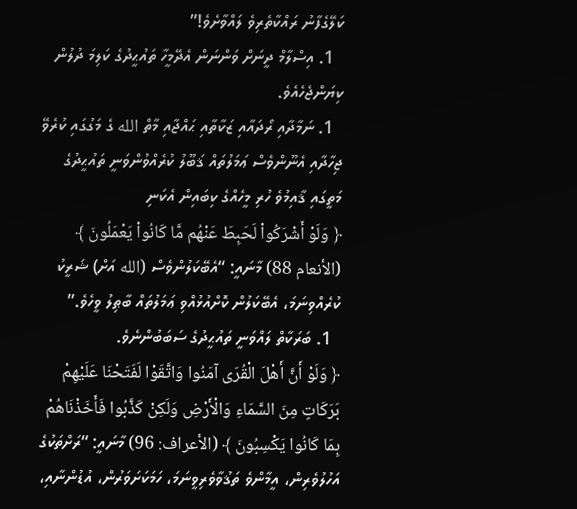ކަލޭގެފާނު ރައްކާތެރިވެ ލައްވާށެވެ!”
  1. އިސްލާމް ދީނަށް ވަންނަން އެދޭމީހާ ތައުޙީދުގެ ކަލިމަ ދުލުން ކިޔަންޖެހެއެވެ.
  1. ނަމާދާއި ރޯދައާއި ޒަކާތާއި ޙައްޖާއި މާތް الله ގެ މަގުގައި ކުރެވޭ ޖިހާދާއި އެނޫންވެސް ޢަމަލުތައް ޤަބޫލު ކުރެއްވުންވަނީ ތައުޙީދުގެ މަތީގައި ޤާއިމުވެ ހުރި މީހެއްގެ ކިބައިން އެކަނި
﴿ وَلَوْ أَشْرَكُواْ لَحَبِطَ عَنْهُم مَّا كَانُواْ يَعْمَلُونَ ﴾ (الأنعام 88) މާނައީ: “އެބޭކަލުންވެސް (الله އަށް) ޝަރީކު ކުރެއްވިނަމަ، އެބޭކަލުން ކޮށްއުޅުއްވި ޢަމަލުތައް ބާޠިލު ވީހެވެ.”
  1. ބަރަކާތް ލައްވަނީ ތައުޙީދުގެ ސަބަބުންނެވެ.
﴿ وَلَوْ أَنَّ أَهْلَ الْقُرَى آمَنُوا وَاتَّقَوْا لَفَتَحْنَا عَلَيْهِمْ بَرَكَاتٍ مِنَ السَّمَاءِ وَالْأَرْضِ وَلَكِنْ كَذَّبُوا فَأَخَذْنَاهُمْ بِمَا كَانُوا يَكْسِبُونَ ﴾ (الأعراف: 96) މާނައީ: “ރަށްތަކުގެ އަހުލުވެރިން، އީމާންވެ ތަޤުވާވެރިވީނަމަ، ހަމަކަށަވަރުން، އުޑުންނާއި،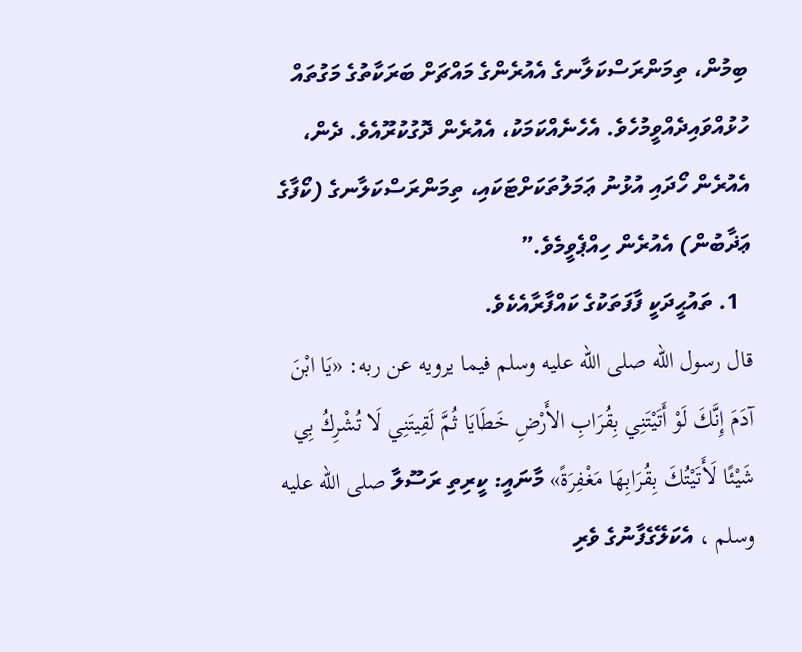ބިމުން، ތިމަންރަސްކަލާނގެ އެއުރެންގެ މައްޗަށް ބަރަކާތުގެ މަގުތައް ހުޅުއްވައިދެއްވީމުހެވެ. އެހެނެއްކަމަކު، އެއުރެން ދޮގުކުރޫއެވެ. ދެން، އެއުރެން ހޯދައި އުޅުނު ޢަމަލުތަކަށްޓަކައި، ތިމަންރަސްކަލާނގެ (ކޯފާގެ ޢަޛާބުން) އެއުރެން ހިއްޕެވީމެވެ.”
  1. ތައުޙީދަކީ ފާފަތަކުގެ ކައްފާރާއެކެވެ.
قال رسول الله صلى الله عليه وسلم فيما يرويه عن ربه: «يَا ابْنَ آدَمَ إِنَّكَ لَوْ أَتَيْتَنِي بِقُرَابِ الأَرْضِ خَطَايَا ثُمَّ لَقِيتَنِي لَا تُشْرِكُ بِي شَيْئًا لَأَتَيْتُكَ بِقُرَابِهَا مَغْفِرَةً» މާނައީ: ކީރިތި ރަސޫލާ صلى الله عليه وسلم ، އެކަލޭގެފާނުގެ ވެރި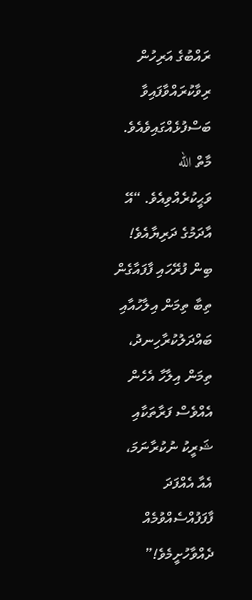ރައްބުގެ އަރިހުން ރިވާކުރައްވާފައިވާ ބަސްފުޅެއްގައިވެއެވެ. މާތް الله ވަޙީކުރެއްވިއެވެ. “އޭ އާދަމުގެ ދަރިޔާއެވެ! ބިން ފުރޭހައި ފާފައާގެން ތިބާ ތިމަން އިލާހުއާއި ބައްދަލުކުރާހިނދު، ތިމަން އިލާހާ އެހެން އެއްވެސް ފަރާތަކާއި ޝަރީކު ނުކުރާނަމަ، އެއާ އެއްފަދަ ފާފަފުއްސެއްވުމެއް ދެއްވާހުށީމެވެ!”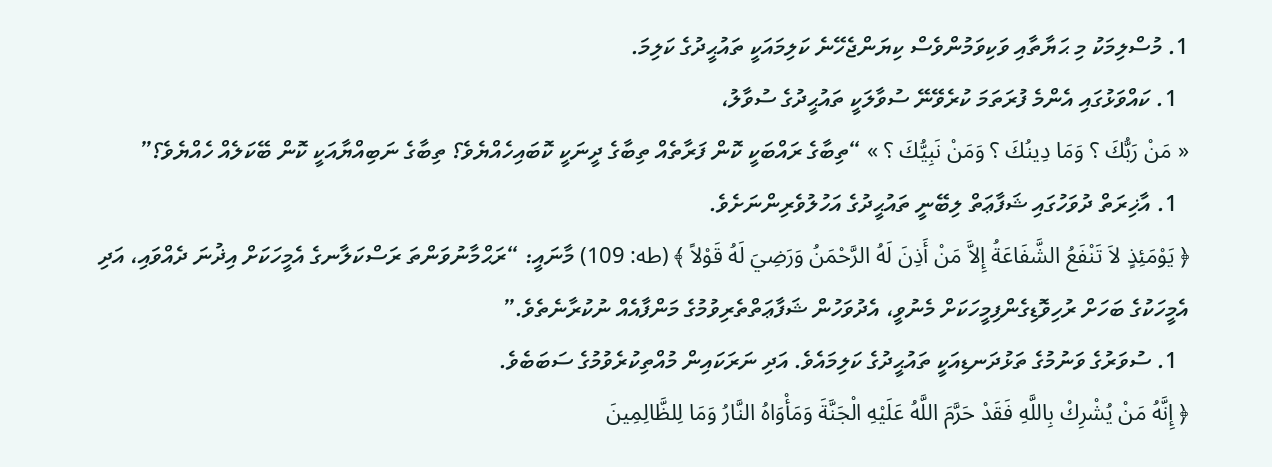1. މުސްލިމަކު މި ޙަޔާތާއި ވަކިވަމުންވެސް ކިޔަންޖެހޭނެ ކަލިމައަކީ ތައުޙީދުގެ ކަލިމަ.
  1. ކައްވަޅުގައި އެންމެ ފުރަތަމަ ކުރެވޭނޭ ސުވާލަކީ ތައުޙީދުގެ ސުވާލު،
« مَنْ رَبُّكَ ؟ وَمَا دِينُكَ ؟ وَمَنْ نَبِيُّكَ ؟ » “ތިބާގެ ރައްބަކީ ކޮން ފަރާތެއް ތިބާގެ ދީނަކީ ކޮބައިހެއްޔެވެ؟ ތިބާގެ ނަބިއްޔާއަކީ ކޮން ބޭކަލެއް ހެއްޔެވެ؟”
  1. އާޚިރަތް ދުވަހުގައި ޝަފާޢަތް ލިބޭނީ ތައުޙީދުގެ އަހުލުވެރިންނަށެވެ.
﴿ يَوْمَئِذٍ لاَ تَنْفَعُ الشَّفَاعَةُ إِلاَّ مَنْ أَذِنَ لَهُ الرَّحْمَنُ وَرَضِيَ لَهُ قَوْلاً ﴾ (طه: 109) މާނައީ: “ރަޙްމާނުވަންތަ ރަސްކަލާނގެ އެމީހަކަށް އިޛުނަ ދެއްވައި، އަދި އެމީހަކުގެ ބަހަށް ރުހިވޮޑިގެންފިމީހަކަށް މެނުވީ، އެދުވަހުން ޝަފާޢަތްތެރިވުމުގެ މަންފާއެއް ނުކުރާނެތެވެ.”
  1. ސުވަރުގެ ވަނުމުގެ ތަޅުދަނޑިއަކީ ތައުޙީދުގެ ކަލިމައެވެ. އަދި ނަރަކައިން މުއްތިކުރެވުމުގެ ސަބަބެވެ.
﴿ إِنَّهُ مَنْ يُشْرِكْ بِاللَّهِ فَقَدْ حَرَّمَ اللَّهُ عَلَيْهِ الْجَنَّةَ وَمَأْوَاهُ النَّارُ وَمَا لِلظَّالِمِينَ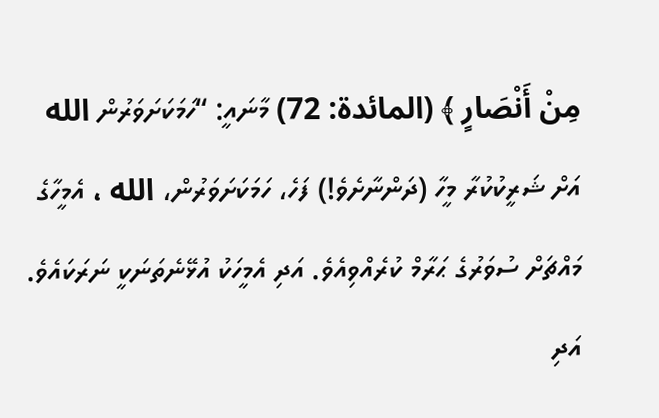مِنْ أَنْصَارٍ ﴾ (المائدة: 72) މާނައީ: “ހަމަކަށަވަރުން الله އަށް ޝަރީކުކުރާ މީހާ (ދަންނާށެވެ!) ފަހެ، ހަމަކަށަވަރުން، الله ، އެމީހާގެ މައްޗަށް ސުވަރުގެ ޙަރާމް ކުރެއްވިއެވެ. އަދި އެމީހަކު އުޅޭނެތަނަކީ ނަރަކައެވެ. އަދި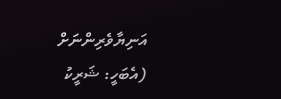އަނިޔާވެރިންނަށް (އެބަހީ: ޝަރީކު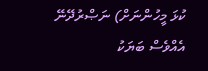ކުޅަ މީހުންނަށް) ނަޞްރުދޭނޭ އެއްވެސް ބަޔަކު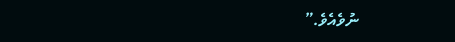ނުވެއެވެ.”